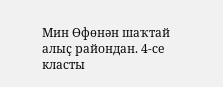Мин Өфөнән шаҡтай алыҫ райондан. 4-се класты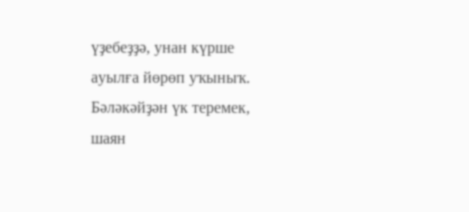үҙебеҙҙә, унан күрше ауылға йөрөп уҡыныҡ. Бәләкәйҙән үк теремек, шаян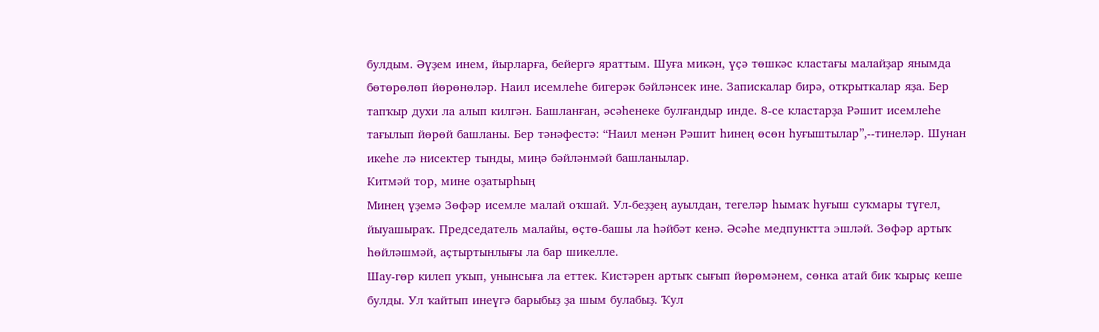булдым. Әүҙем инем, йырларға, бейергә яраттым. Шуға микән, үҫә төшкәс кластағы малайҙар янымда бөтөрөлөп йөрөнөләр. Наил исемлеһе бигерәк бәйләнсек ине. Запискалар бирә, открыткалар яҙа. Бер тапҡыр духи ла алып килгән. Башланған, әсәһенеке булғандыр инде. 8-се кластарҙа Рәшит исемлеһе тағылып йөрөй башланы. Бер тәнәфестә: “Наил менән Рәшит һинең өсөн һуғыштылар”,--тинеләр. Шунан икеһе лә нисектер тынды, миңә бәйләнмәй башланылар.
Китмәй тор, мине оҙатырһың
Минең үҙемә Зөфәр исемле малай оҡшай. Ул-беҙҙең ауылдан, тегеләр һымаҡ һуғыш суҡмары түгел, йыуашыраҡ. Председатель малайы, өҫтө-башы ла һәйбәт кенә. Әсәһе медпунктта эшләй. Зөфәр артыҡ һөйләшмәй, аҫтыртынлығы ла бар шикелле.
Шау-гөр килеп уҡып, унынсыға ла еттек. Кистәрен артыҡ сығып йөрөмәнем, сөнка атай бик ҡырыҫ кеше булды. Ул ҡайтып инеүгә барыбыҙ ҙа шым булабыҙ. Ҡул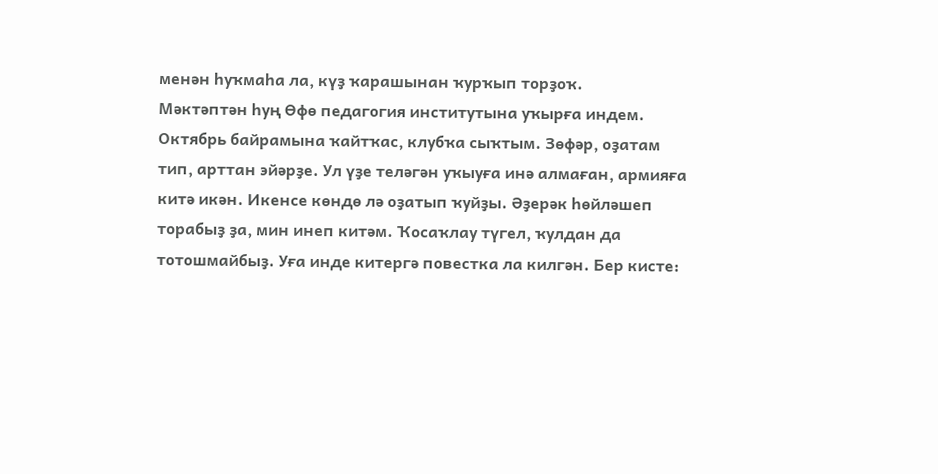менән һуҡмаһа ла, күҙ ҡарашынан ҡурҡып торҙоҡ.
Мәктәптән һуң Өфө педагогия институтына уҡырға индем. Октябрь байрамына ҡайтҡас, клубҡа сыҡтым. Зөфәр, оҙатам тип, арттан эйәрҙе. Ул үҙе теләгән уҡыуға инә алмаған, армияға китә икән. Икенсе көндө лә оҙатып ҡуйҙы. Әҙерәк һөйләшеп торабыҙ ҙа, мин инеп китәм. Ҡосаҡлау түгел, ҡулдан да тотошмайбыҙ. Уға инде китергә повестка ла килгән. Бер кисте: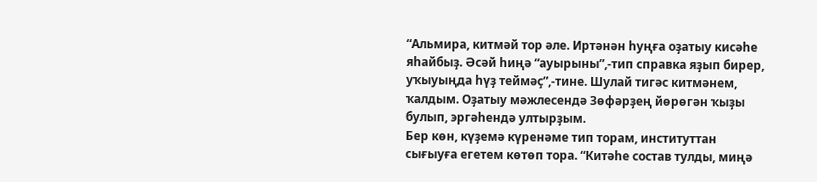“Альмира, китмәй тор әле. Иртәнән һуңға оҙатыу кисәһе яһайбыҙ. Әсәй һиңә “ауырыны”,-тип справка яҙып бирер, уҡыуыңда һүҙ теймәҫ”,-тине. Шулай тигәс китмәнем, ҡалдым. Оҙатыу мәжлесендә Зөфәрҙең йөрөгән ҡыҙы булып, эргәһендә ултырҙым.
Бер көн, күҙемә күренәме тип торам, институттан сығыуға егетем көтөп тора. “Китәһе состав тулды, миңә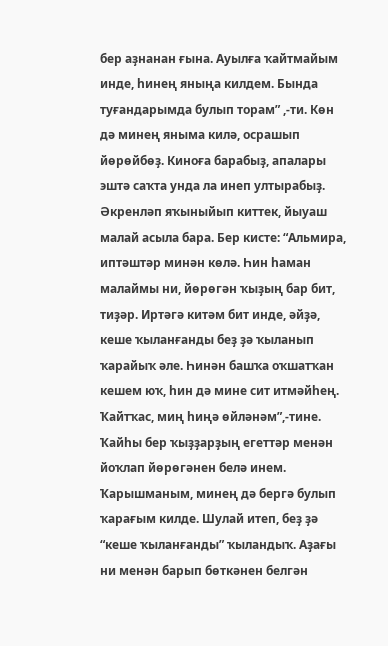бер аҙнанан ғына. Ауылға ҡайтмайым инде, һинең яныңа килдем. Бында туғандарымда булып торам” ,-ти. Көн дә минең яныма килә, осрашып йөрөйбөҙ. Киноға барабыҙ, апалары эштә саҡта унда ла инеп ултырабыҙ. Әкренләп яҡыныйып киттек, йыуаш малай асыла бара. Бер кисте: “Альмира, иптәштәр минән көлә. Һин һаман малаймы ни, йөрөгән ҡыҙың бар бит, тиҙәр. Иртәгә китәм бит инде, әйҙә, кеше ҡыланғанды беҙ ҙә ҡыланып ҡарайыҡ әле. Һинән башҡа оҡшатҡан кешем юҡ, һин дә мине сит итмәйһең. Ҡайтҡас, миң һиңә өйләнәм”,-тине. Ҡайһы бер ҡыҙҙарҙың егеттәр менән йоҡлап йөрөгәнен белә инем. Ҡарышманым, минең дә бергә булып ҡарағым килде. Шулай итеп, беҙ ҙә “кеше ҡыланғанды” ҡыландыҡ. Аҙағы ни менән барып бөткәнен белгән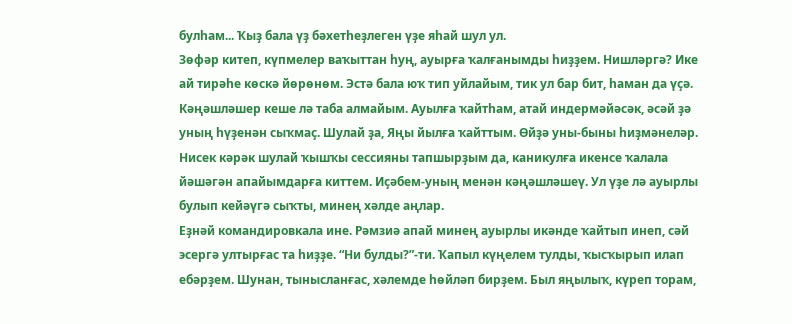булһам... Ҡыҙ бала үҙ бәхетһеҙлеген үҙе яһай шул ул.
Зөфәр китеп, күпмелер ваҡыттан һуң, ауырға ҡалғанымды һиҙҙем. Нишләргә? Ике ай тирәһе көскә йөрөнөм. Эстә бала юҡ тип уйлайым, тик ул бар бит, һаман да үҫә. Кәңәшләшер кеше лә таба алмайым. Ауылға ҡайтһам, атай индермәйәсәк, әсәй ҙә уның һүҙенән сыҡмаҫ. Шулай ҙа, Яңы йылға ҡайттым. Өйҙә уны-быны һиҙмәнеләр. Нисек кәрәк шулай ҡышҡы сессияны тапшырҙым да, каникулға икенсе ҡалала йәшәгән апайымдарға киттем. Иҫәбем-уның менән кәңәшләшеү. Ул үҙе лә ауырлы булып кейәүгә сыҡты, минең хәлде аңлар.
Еҙнәй командировкала ине. Рәмзиә апай минең ауырлы икәнде ҡайтып инеп, сәй эсергә ултырғас та һиҙҙе. “Ни булды?”-ти. Ҡапыл күңелем тулды, ҡысҡырып илап ебәрҙем. Шунан, тынысланғас, хәлемде һөйләп бирҙем. Был яңылыҡ, күреп торам,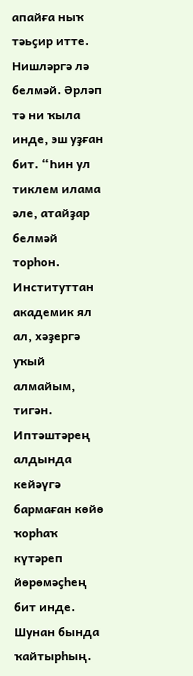апайға ныҡ тәьҫир итте. Нишләргә лә белмәй. Әрләп тә ни ҡыла инде, эш уҙған бит. “Һин ул тиклем илама әле, атайҙар белмәй торһон. Институттан академик ял ал, хәҙергә уҡый алмайым, тигән. Иптәштәрең алдында кейәүгә бармаған көйө ҡорһаҡ күтәреп йөрөмәҫһең бит инде. Шунан бында ҡайтырһың.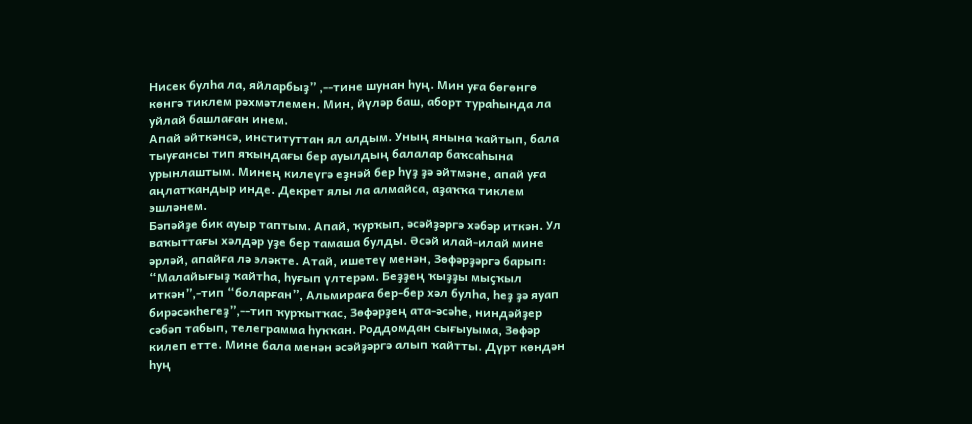Нисек булһа ла, яйларбыҙ” ,--тине шунан һуң. Мин уға бөгөнгө көнгә тиклем рәхмәтлемен. Мин, йүләр баш, аборт тураһында ла уйлай башлаған инем.
Апай әйткәнсә, институттан ял алдым. Уның янына ҡайтып, бала тыуғансы тип яҡындағы бер ауылдың балалар баҡсаһына урынлаштым. Минең килеүгә еҙнәй бер һүҙ ҙә әйтмәне, апай уға аңлатҡандыр инде. Декрет ялы ла алмайса, аҙаҡҡа тиклем эшләнем.
Бәпәйҙе бик ауыр таптым. Апай, ҡурҡып, әсәйҙәргә хәбәр иткән. Ул ваҡыттағы хәлдәр уҙе бер тамаша булды. Әсәй илай-илай мине әрләй, апайға лә эләкте. Атай, ишетеү менән, Зөфәрҙәргә барып: “Малайығыҙ ҡайтһа, һуғып үлтерәм. Беҙҙең ҡыҙҙы мыҫҡыл иткән”,-тип “боларған”, Альмираға бер-бер хәл булһа, һеҙ ҙә яуап бирәсәкһегеҙ”,--тип ҡурҡытҡас, Зөфәрҙең ата-әсәһе, ниндәйҙер сәбәп табып, телеграмма һуҡҡан. Роддомдан сығыуыма, Зөфәр килеп етте. Мине бала менән әсәйҙәргә алып ҡайтты. Дүрт көндән һуң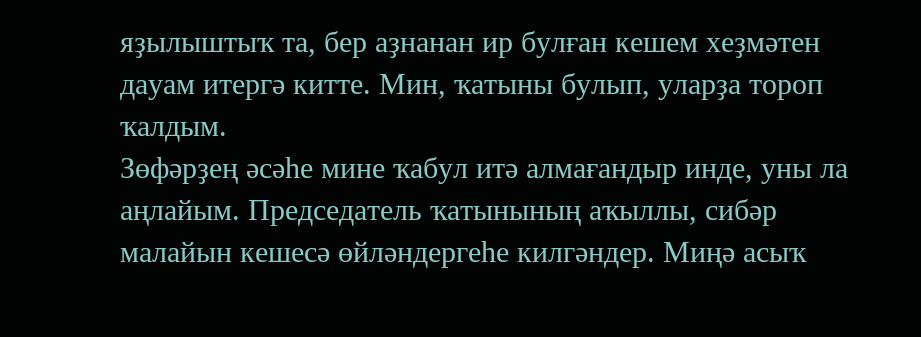яҙылыштыҡ та, бер аҙнанан ир булған кешем хеҙмәтен дауам итергә китте. Мин, ҡатыны булып, уларҙа тороп ҡалдым.
Зөфәрҙең әсәһе мине ҡабул итә алмағандыр инде, уны ла аңлайым. Председатель ҡатынының аҡыллы, сибәр малайын кешесә өйләндергеһе килгәндер. Миңә асыҡ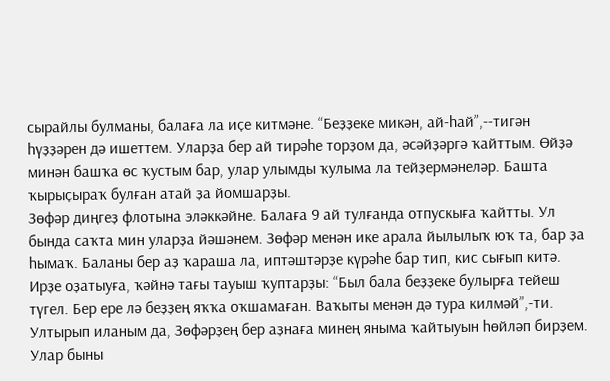сырайлы булманы, балаға ла иҫе китмәне. “Беҙҙеке микән, ай-һай”,--тигән һүҙҙәрен дә ишеттем. Уларҙа бер ай тирәһе торҙом да, әсәйҙәргә ҡайттым. Өйҙә минән башҡа өс ҡустым бар, улар улымды ҡулыма ла тейҙермәнеләр. Башта ҡырыҫыраҡ булған атай ҙа йомшарҙы.
Зөфәр диңгеҙ флотына эләккәйне. Балаға 9 ай тулғанда отпускыға ҡайтты. Ул бында саҡта мин уларҙа йәшәнем. Зөфәр менән ике арала йылылыҡ юҡ та, бар ҙа һымаҡ. Баланы бер аҙ ҡараша ла, иптәштәрҙе күрәһе бар тип, кис сығып китә.
Ирҙе оҙатыуға, ҡәйнә тағы тауыш ҡуптарҙы: “Был бала беҙҙеке булырға тейеш түгел. Бер ере лә беҙҙең яҡҡа оҡшамаған. Ваҡыты менән дә тура килмәй”,-ти. Ултырып иланым да, Зөфәрҙең бер аҙнаға минең яныма ҡайтыуын һөйләп бирҙем. Улар быны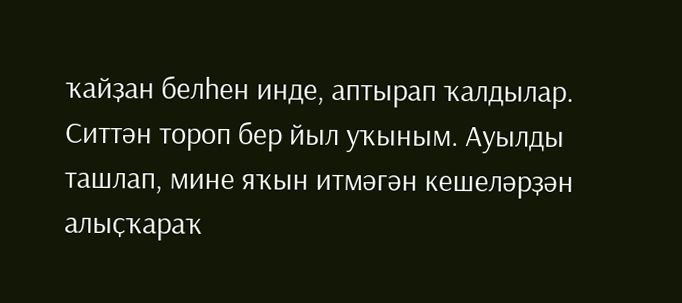ҡайҙан белһен инде, аптырап ҡалдылар.
Ситтән тороп бер йыл уҡыным. Ауылды ташлап, мине яҡын итмәгән кешеләрҙән алыҫҡараҡ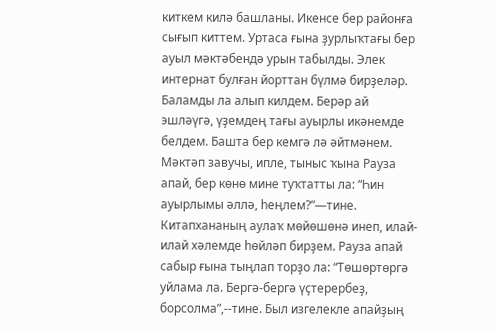киткем килә башланы. Икенсе бер районға сығып киттем. Уртаса ғына ҙурлыҡтағы бер ауыл мәктәбендә урын табылды. Элек интернат булған йорттан бүлмә бирҙеләр. Баламды ла алып килдем. Берәр ай эшләүгә, үҙемдең тағы ауырлы икәнемде белдем. Башта бер кемгә лә әйтмәнем. Мәктәп завучы, ипле, тыныс ҡына Рауза апай, бер көнө мине туҡтатты ла: “Һин ауырлымы әллә, һеңлем?”—тине. Китапхананың аулаҡ мөйөшөнә инеп, илай-илай хәлемде һөйләп бирҙем. Рауза апай сабыр ғына тыңлап торҙо ла: “Төшөртөргә уйлама ла. Бергә-бергә үҫтерербеҙ, борсолма”,--тине. Был изгелекле апайҙың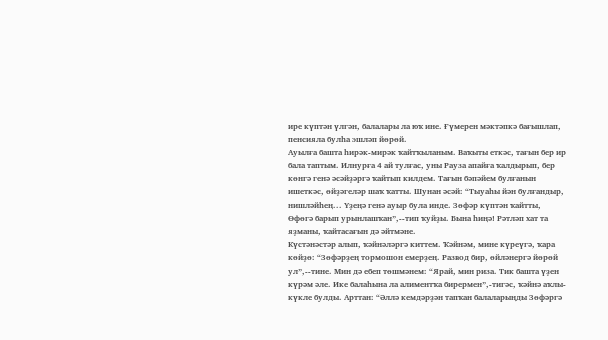ире күптән үлгән, балалары ла юҡ ине. Ғүмерен мәктәпкә бағышлап, пенсияла булһа эшләп йөрөй.
Ауылға башта һирәк-мирәк ҡайтҡыланым. Ваҡыты еткәс, тағын бер ир бала таптым. Илнурға 4 ай тулғас, уны Рауза апайға ҡалдырып, бер көнгә генә әсәйҙәргә ҡайтып килдем. Тағын бәпәйем булғанын ишеткәс, өйҙәгеләр шаҡ ҡатты. Шунан әсәй: “Тыуаһы йән булғандыр, нишләйһең... Үҙеңә генә ауыр була инде. Зөфәр күптән ҡайтты, Өфөгә барып урынлашҡан”,--тип ҡуйҙы. Бына һиңә! Рәтләп хат та яҙманы, ҡайтасағын дә әйтмәне.
Күстәнәстәр алып, ҡәйнәләргә киттем. Ҡәйнәм, мине күреүгә, ҡара көйҙө: “Зөфәрҙең тормошон емерҙең. Развод бир, өйләнергә йөрөй ул”,--тине. Мин дә ебеп төшмәнем: “Ярай, мин риза. Тик башта үҙен күрәм әле. Ике балаһына ла алиментҡа бирермен”,-тигәс, ҡәйнә аҡлы-күкле булды. Арттан: “Әллә кемдәрҙән тапҡан балаларыңды Зөфәргә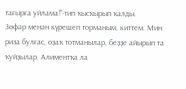тағырға уйлама!”-тип ҡысҡырып ҡалды.
Зөфәр менән күрешеп торманым, киттем. Мин риза булғас, оҙаҡ тотманылар, беҙҙе айырып та ҡуйҙылар. Алиментҡа ла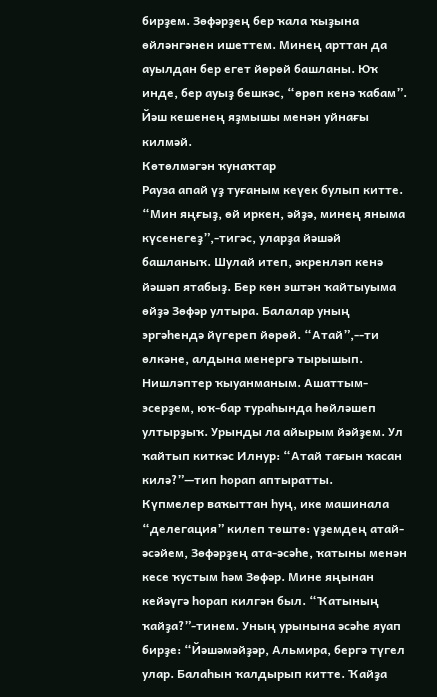бирҙем. Зөфәрҙең бер ҡала ҡыҙына өйләнгәнен ишеттем. Минең арттан да ауылдан бер егет йөрөй башланы. Юҡ инде, бер ауыҙ бешкәс, “өрөп кенә ҡабам”. Йәш кешенең яҙмышы менән уйнағы килмәй.
Көтөлмәгән ҡунаҡтар
Рауза апай үҙ туғаным кеүек булып китте. “Мин яңғыҙ, өй иркен, әйҙә, минең яныма күсенегеҙ”,-тигәс, уларҙа йәшәй башланыҡ. Шулай итеп, әкренләп кенә йәшәп ятабыҙ. Бер көн эштән ҡайтыуыма өйҙә Зөфәр ултыра. Балалар уның эргәһендә йүгереп йөрөй. “Атай”,--ти өлкәне, алдына менергә тырышып. Нишләптер ҡыуанманым. Ашаттым-эсерҙем, юҡ-бар тураһында һөйләшеп ултырҙыҡ. Урынды ла айырым йәйҙем. Ул ҡайтып киткәс Илнур: “Атай тағын ҡасан килә?”—тип һорап аптыратты.
Күпмелер ваҡыттан һуң, ике машинала “делегация” килеп төштө: үҙемдең атай-әсәйем, Зөфәрҙең ата-әсәһе, ҡатыны менән кесе ҡустым һәм Зөфәр. Мине яңынан кейәүгә һорап килгән был. “Ҡатының ҡайҙа?”-тинем. Уның урынына әсәһе яуап бирҙе: “Йәшәмәйҙәр, Альмира, бергә түгел улар. Балаһын ҡалдырып китте. Ҡайҙа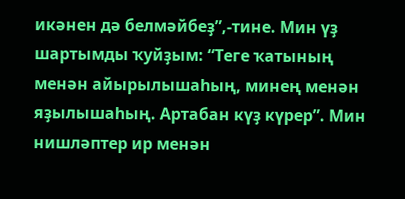икәнен дә белмәйбеҙ”,-тине. Мин үҙ шартымды ҡуйҙым: “Теге ҡатының менән айырылышаһың, минең менән яҙылышаһың. Артабан күҙ күрер”. Мин нишләптер ир менән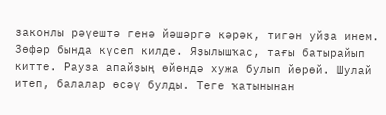законлы рәүештә генә йәшәргә кәрәк, тигән уйҙа инем.
Зөфәр бында күсеп килде. Яҙылышҡас, тағы батырайып китте. Рауза апайҙың өйөндә хужа булып йөрөй. Шулай итеп, балалар өсәү булды. Теге ҡатынынан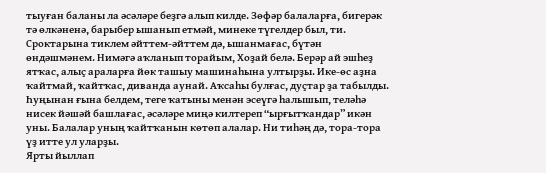тыуған баланы ла әсәләре беҙгә алып килде. Зөфәр балаларға, бигерәк тә өлкәненә, барыбер ышанып етмәй, минеке түгелдер был, ти. Сроктарына тиклем әйттем-әйттем дә, ышанмағас, бүтән өндәшмәнем. Нимәгә аҡланып торайым, Хоҙай белә. Берәр ай эшһеҙ ятҡас, алыҫ араларға йөк ташыу машинаһына ултырҙы. Ике-өс аҙна ҡайтмай, ҡайтҡас, диванда аунай. Аҡсаһы булғас, дуҫтар ҙа табылды. Һуңынан ғына белдем, теге ҡатыны менән эсеүгә һалышып, теләһә нисек йәшәй башлағас, әсәләре миңә килтереп “ырғытҡандар” икән уны. Балалар уның ҡайтҡанын көтөп алалар. Ни тиһәң дә, тора-тора үҙ итте ул уларҙы.
Ярты йыллап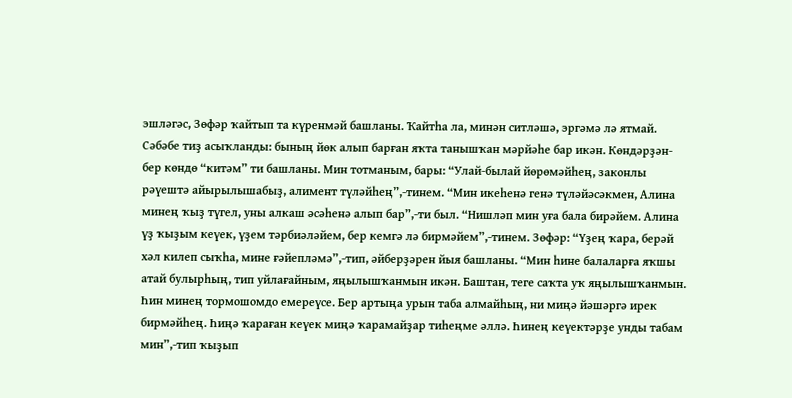эшләгәс, Зөфәр ҡайтып та күренмәй башланы. Ҡайтһа ла, минән ситләшә, эргәмә лә ятмай. Сәбәбе тиҙ асыҡланды: бының йөк алып барған яҡта танышҡан мәрйәһе бар икән. Көндәрҙән-бер көндө “китәм” ти башланы. Мин тотманым, бары: “Улай-былай йөрөмәйһең, законлы рәүештә айырылышабыҙ, алимент түләйһең”,-тинем. “Мин икеһенә генә түләйәсәкмен, Алина минең ҡыҙ түгел, уны алкаш әсәһенә алып бар”,-ти был. “Нишләп мин уға бала бирәйем. Алина үҙ ҡыҙым кеүек, үҙем тәрбиәләйем, бер кемгә лә бирмәйем”,-тинем. Зөфәр: “Үҙең ҡара, берәй хәл килеп сыҡһа, мине ғәйепләмә”,-тип, әйберҙәрен йыя башланы. “Мин һине балаларға яҡшы атай булырһың, тип уйлағайным, яңылышҡанмын икән. Баштан, теге саҡта уҡ яңылышҡанмын. Һин минең тормошомдо емереүсе. Бер артыңа урын таба алмайһың, ни миңә йәшәргә ирек бирмәйһең. Һиңә ҡараған кеүек миңә ҡарамайҙар тиһеңме әллә. Һинең кеүектәрҙе унды табам мин”,-тип ҡыҙып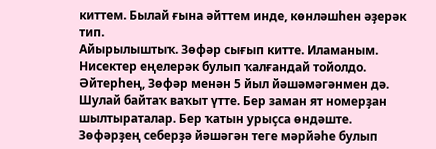киттем. Былай ғына әйттем инде, көнләшһен әҙерәк тип.
Айырылыштыҡ. Зөфәр сығып китте. Иламаным. Нисектер еңелерәк булып ҡалғандай тойолдо. Әйтерһең, Зөфәр менән 5 йыл йәшәмәгәнмен дә. Шулай байтаҡ ваҡыт үтте. Бер заман ят номерҙан шылтыраталар. Бер ҡатын урыҫса өндәште. Зөфәрҙең себерҙә йәшәгән теге мәрйәһе булып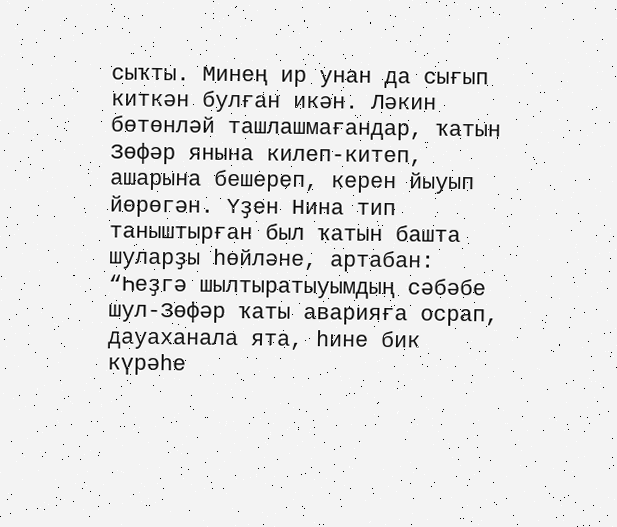сыҡты. Минең ир унан да сығып киткән булған икән. Ләкин бөтөнләй ташлашмағандар, ҡатын Зөфәр янына килеп-китеп, ашарына бешереп, керен йыуып йөрөгән. Үҙен Нина тип таныштырған был ҡатын башта шуларҙы һөйләне, артабан: “Һеҙгә шылтыратыуымдың сәбәбе шул-Зөфәр ҡаты аварияға осрап, дауаханала ята, һине бик күрәһе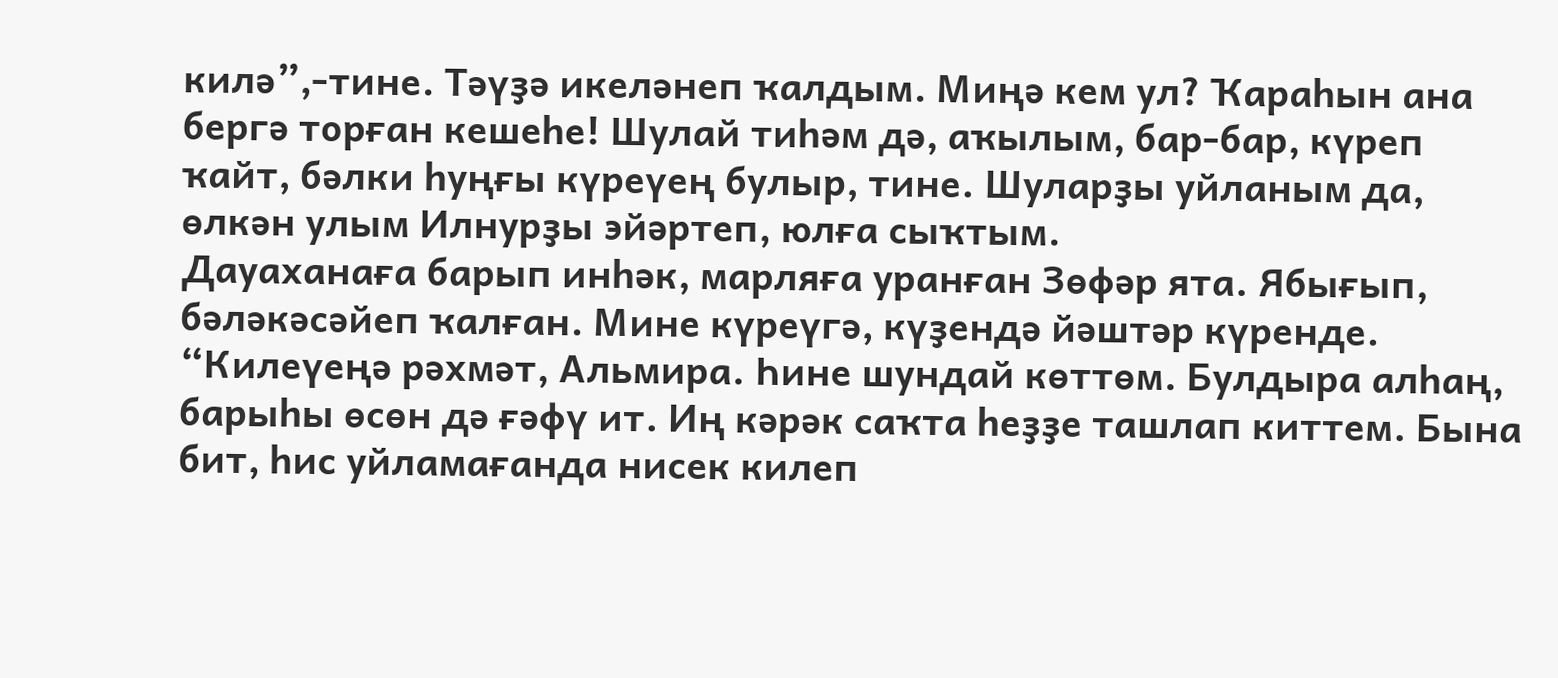килә”,-тине. Тәүҙә икеләнеп ҡалдым. Миңә кем ул? Ҡараһын ана бергә торған кешеһе! Шулай тиһәм дә, аҡылым, бар-бар, күреп ҡайт, бәлки һуңғы күреүең булыр, тине. Шуларҙы уйланым да, өлкән улым Илнурҙы эйәртеп, юлға сыҡтым.
Дауаханаға барып инһәк, марляға уранған Зөфәр ята. Ябығып, бәләкәсәйеп ҡалған. Мине күреүгә, күҙендә йәштәр күренде. “Килеүеңә рәхмәт, Альмира. Һине шундай көттөм. Булдыра алһаң, барыһы өсөн дә ғәфү ит. Иң кәрәк саҡта һеҙҙе ташлап киттем. Бына бит, һис уйламағанда нисек килеп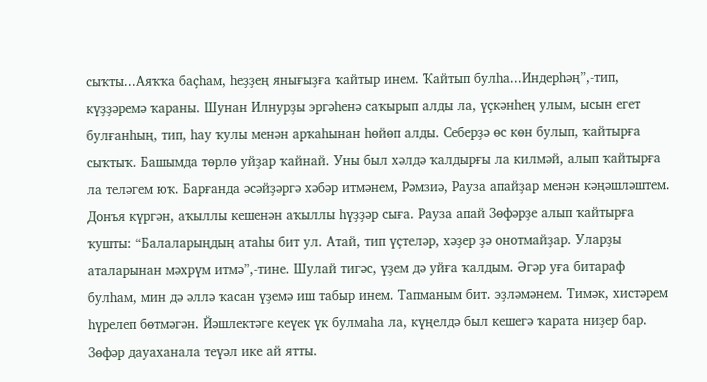сыҡты...Аяҡҡа баҫһам, һеҙҙең янығыҙға ҡайтыр инем. Ҡайтып булһа...Индерһәң”,-тип, күҙҙәремә ҡараны. Шунан Илнурҙы эргәһенә саҡырып алды ла, үҫкәнһең улым, ысын егет булғанһың, тип, һау ҡулы менән арҡаһынан һөйөп алды. Себерҙә өс көн булып, ҡайтырға сыҡтыҡ. Башымда төрлө уйҙар ҡайнай. Уны был хәлдә ҡалдырғы ла килмәй, алып ҡайтырға ла теләгем юҡ. Барғанда әсәйҙәргә хәбәр итмәнем, Рәмзиә, Рауза апайҙар менән кәңәшләштем. Донъя күргән, аҡыллы кешенән аҡыллы һүҙҙәр сыға. Рауза апай Зөфәрҙе алып ҡайтырға ҡушты: “Балаларыңдың атаһы бит ул. Атай, тип үҫтеләр, хәҙер ҙә онотмайҙар. Уларҙы аталарынан мәхрүм итмә”,-тине. Шулай тигәс, үҙем дә уйға ҡалдым. Әгәр уға битараф булһам, мин дә әллә ҡасан үҙемә иш табыр инем. Тапманым бит. эҙләмәнем. Тимәк, хистәрем һүрелеп бөтмәгән. Йәшлектәге кеүек үк булмаһа ла, күңелдә был кешегә ҡарата ниҙер бар.
Зөфәр дауаханала теүәл ике ай ятты.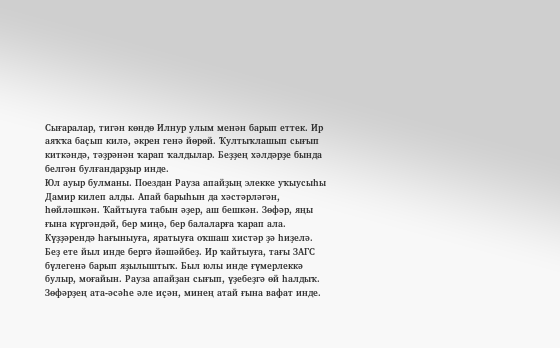Сығаралар, тигән көндө Илнур улым менән барып еттек. Ир аяҡҡа баҫып килә, әкрен генә йөрөй. Ҡултыҡлашып сығып киткәндә, тәҙрәнән ҡарап ҡалдылар. Беҙҙең хәлдәрҙе бында белгән булғандарҙыр инде.
Юл ауыр булманы. Поездан Рауза апайҙың элекке уҡыусыһы Дамир килеп алды. Апай барыһын да хәстәрләгән, һөйләшкән. Ҡайтыуға табын әҙер, аш бешкән. Зөфәр, яңы ғына күргәндәй, бер миңә, бер балаларға ҡарап ала. Күҙҙәрендә һағыныуға, яратыуға оҡшаш хистәр ҙә һиҙелә.
Беҙ ете йыл инде бергә йәшәйбеҙ. Ир ҡайтыуға, тағы ЗАГС бүлегенә барып яҙылыштыҡ. Был юлы инде ғүмерлеккә булыр, моғайын. Рауза апайҙан сығып, үҙебеҙгә өй һалдыҡ. Зөфәрҙең ата-әсәһе әле иҫән, минең атай ғына вафат инде.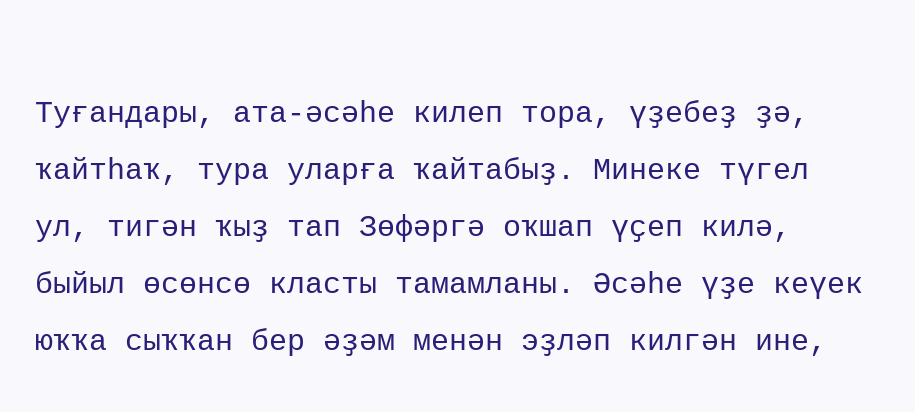Туғандары, ата-әсәһе килеп тора, үҙебеҙ ҙә, ҡайтһаҡ, тура уларға ҡайтабыҙ. Минеке түгел ул, тигән ҡыҙ тап Зөфәргә оҡшап үҫеп килә, быйыл өсөнсө класты тамамланы. Әсәһе үҙе кеүек юҡҡа сыҡҡан бер әҙәм менән эҙләп килгән ине,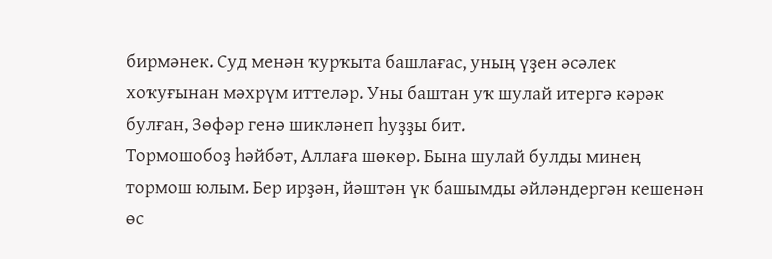бирмәнек. Суд менән ҡурҡыта башлағас, уның үҙен әсәлек хоҡуғынан мәхрүм иттеләр. Уны баштан уҡ шулай итергә кәрәк булған, Зөфәр генә шикләнеп һуҙҙы бит.
Тормошобоҙ һәйбәт, Аллаға шөкөр. Бына шулай булды минең тормош юлым. Бер ирҙән, йәштән үк башымды әйләндергән кешенән өс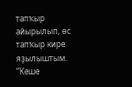тапҡыр айырылып, өс тапҡыр кире яҙылыштым. “Кеше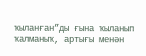ҡыланған”ды ғына ҡыланып ҡалманыҡ, артығы менән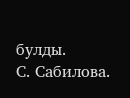булды.
С. Сабилова.